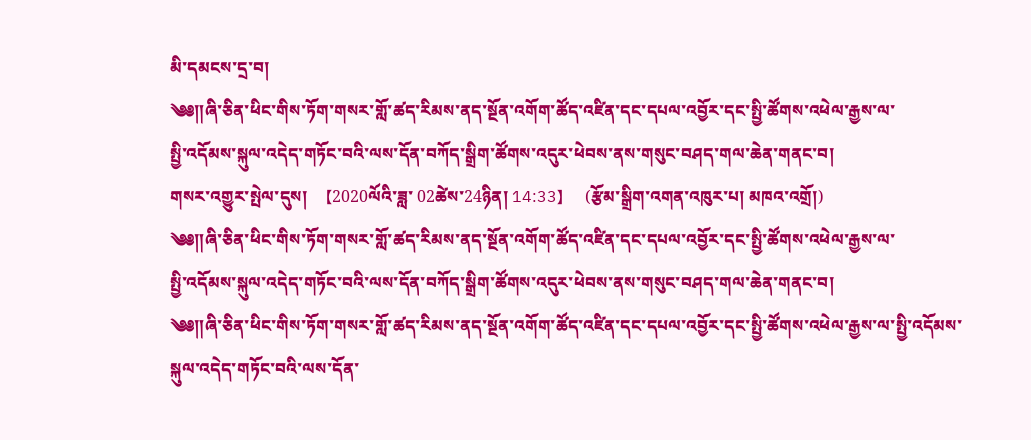མི་དམངས་དྲ་བ།
༄༅༎ཞི་ཅིན་ཕིང་གིས་ཏོག་གསར་གློ་ཚད་རིམས་ནད་སྔོན་འགོག་ཚོད་འཛིན་དང་དཔལ་འབྱོར་དང་སྤྱི་ཚོགས་འཕེལ་རྒྱས་ལ་
སྤྱི་འདོམས་སྐུལ་འདེད་གཏོང་བའི་ལས་དོན་བཀོད་སྒྲིག་ཚོགས་འདུར་ཕེབས་ནས་གསུང་བཤད་གལ་ཆེན་གནང་བ།
གསར་འགྱུར་སྤེལ་དུས།  【2020ལོའི་ཟླ་ 02ཚེས་24ཉིན། 14:33】   (རྩོམ་སྒྲིག་འགན་འཁུར་པ། མཁའ་འགྲོ།)
༄༅༎ཞི་ཅིན་ཕིང་གིས་ཏོག་གསར་གློ་ཚད་རིམས་ནད་སྔོན་འགོག་ཚོད་འཛིན་དང་དཔལ་འབྱོར་དང་སྤྱི་ཚོགས་འཕེལ་རྒྱས་ལ་
སྤྱི་འདོམས་སྐུལ་འདེད་གཏོང་བའི་ལས་དོན་བཀོད་སྒྲིག་ཚོགས་འདུར་ཕེབས་ནས་གསུང་བཤད་གལ་ཆེན་གནང་བ།
༄༅༎ཞི་ཅིན་ཕིང་གིས་ཏོག་གསར་གློ་ཚད་རིམས་ནད་སྔོན་འགོག་ཚོད་འཛིན་དང་དཔལ་འབྱོར་དང་སྤྱི་ཚོགས་འཕེལ་རྒྱས་ལ་སྤྱི་འདོམས་སྐུལ་འདེད་གཏོང་བའི་ལས་དོན་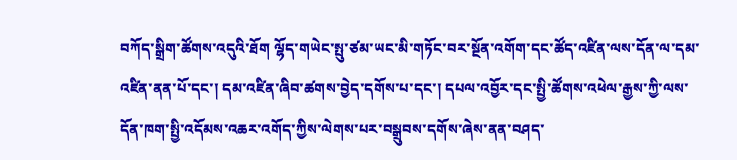བཀོད་སྒྲིག་ཚོགས་འདུའི་ཐོག ལྷོད་གཡེང་སྤུ་ཙམ་ཡང་མི་གཏོང་བར་སྔོན་འགོག་དང་ཚོད་འཛིན་ལས་དོན་ལ་དམ་འཛིན་ནན་པོ་དང་། དམ་འཛིན་ཞིབ་ཚགས་བྱེད་དགོས་པ་དང་། དཔལ་འབྱོར་དང་སྤྱི་ཚོགས་འཕེལ་རྒྱས་ཀྱི་ལས་དོན་ཁག་སྤྱི་འདོམས་འཆར་འགོད་ཀྱིས་ལེགས་པར་བསྒྲུབས་དགོས་ཞེས་ནན་བཤད་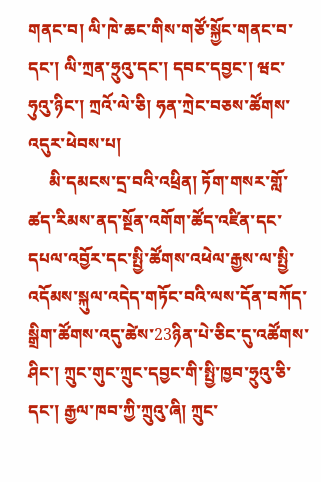གནང་བ། ལི་ཁེ་ཆང་གིས་གཙོ་སྐྱོང་གནང་བ་དང་། ལི་ཀྲན་ཧྲུའུ་དང་། དབང་དབྱང་། ཝང་ཧུའུ་ཉིང་། ཀྲའོ་ལེ་ཅི། ཧན་ཀྲེང་བཅས་ཚོགས་འདུར་ཕེབས་པ།
     མི་དམངས་དྲ་བའི་འཕྲིན། ཏོག་གསར་གློ་ཚད་རིམས་ནད་སྔོན་འགོག་ཚོད་འཛིན་དང་དཔལ་འབྱོར་དང་སྤྱི་ཚོགས་འཕེལ་རྒྱས་ལ་སྤྱི་འདོམས་སྐུལ་འདེད་གཏོང་བའི་ལས་དོན་བཀོད་སྒྲིག་ཚོགས་འདུ་ཚེས་23ཉིན་པེ་ཅིང་དུ་འཚོགས་ཤིང་། ཀྲུང་གུང་ཀྲུང་དབྱང་གི་སྤྱི་ཁྱབ་ཧྲུའུ་ཅི་དང་། རྒྱལ་ཁབ་ཀྱི་ཀྲུའུ་ཞི། ཀྲུང་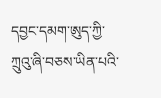དབྱང་དམག་ཨུད་ཀྱི་ཀྲུའུ་ཞི་བཅས་ཡིན་པའི་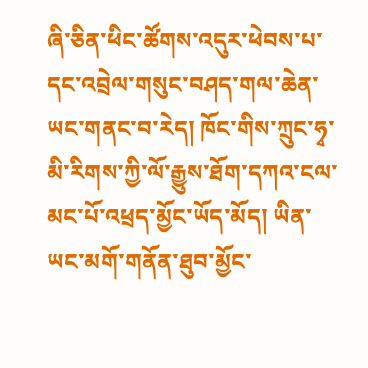ཞི་ཅིན་ཕིང་ཚོགས་འདུར་ཕེབས་པ་དང་འབྲེལ་གསུང་བཤད་གལ་ཆེན་ཡང་གནང་བ་རེད། ཁོང་གིས་ཀྲུང་ཧྭ་མི་རིགས་ཀྱི་ལོ་རྒྱུས་ཐོག་དཀའ་ངལ་མང་པོ་འཕྲད་མྱོང་ཡོད་མོད། ཡིན་ཡང་མགོ་གནོན་ཐུབ་མྱོང་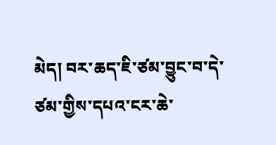མེད། བར་ཆད་ཇི་ཙམ་བྱུང་བ་དེ་ཙམ་གྱིས་དཔའ་ངར་ཆེ་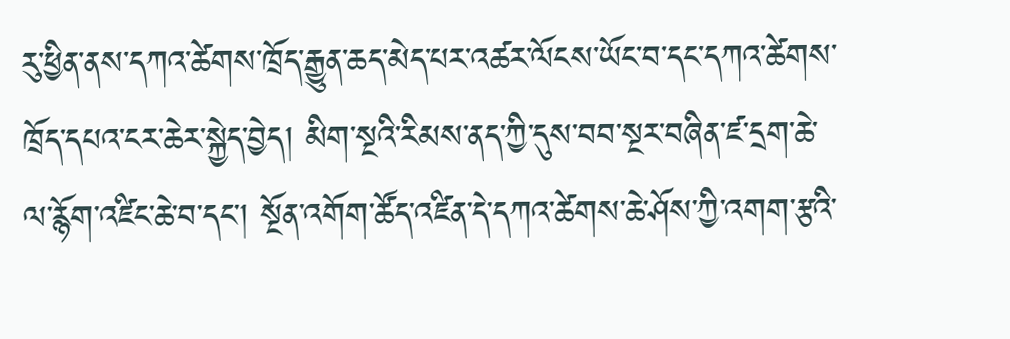རུ་ཕྱིན་ནས་དཀའ་ཚེགས་ཁྲོད་རྒྱུན་ཆད་མེད་པར་འཚར་ལོངས་ཡོང་བ་དང་དཀའ་ཚེགས་ཁྲོད་དཔའ་ངར་ཆེར་སྐྱེད་བྱེད། མིག་སྔའི་རིམས་ནད་ཀྱི་དུས་བབ་སྔར་བཞིན་ཛ་དྲག་ཆེ་ལ་རྙོག་འཛིང་ཆེ་བ་དང་། སྔོན་འགོག་ཚོད་འཛིན་དེ་དཀའ་ཚེགས་ཆེ་ཤོས་ཀྱི་འགག་རྩའི་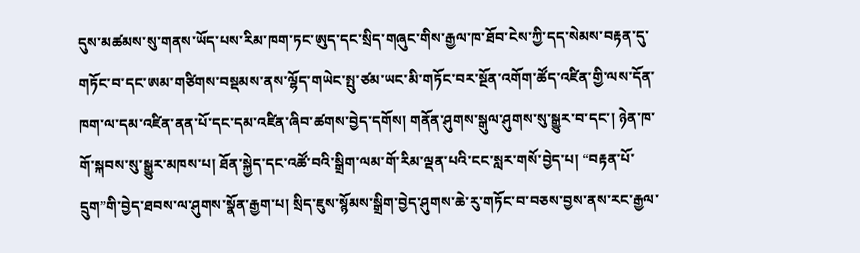དུས་མཚམས་སུ་གནས་ཡོད་པས་རིམ་ཁག་ཏང་ཨུད་དང་སྲིད་གཞུང་གིས་རྒྱལ་ཁ་ཐོབ་ངེས་ཀྱི་དད་སེམས་བརྟན་དུ་གཏོང་བ་དང་ཨམ་གཙིགས་བསྡམས་ནས་ལྷོད་གཡེང་སྤུ་ཙམ་ཡང་མི་གཏོང་བར་སྔོན་འགོག་ཚོད་འཛིན་གྱི་ལས་དོན་ཁག་ལ་དམ་འཛིན་ནན་པོ་དང་དམ་འཛིན་ཞིབ་ཚགས་བྱེད་དགོས། གནོན་ཤུགས་སྒུལ་ཤུགས་སུ་སྒྱུར་བ་དང་། ཉེན་ཁ་གོ་སྐབས་སུ་སྒྱུར་མཁས་པ། ཐོན་སྐྱེད་དང་འཚོ་བའི་སྒྲིག་ལམ་གོ་རིམ་ལྡན་པའི་ངང་སླར་གསོ་བྱེད་པ། “བརྟན་པོ་དྲུག”གི་བྱེད་ཐབས་ལ་ཤུགས་སྣོན་རྒྱག་པ། སྲིད་ཇུས་སྙོམས་སྒྲིག་བྱེད་ཤུགས་ཆེ་རུ་གཏོང་བ་བཅས་བྱས་ནས་རང་རྒྱལ་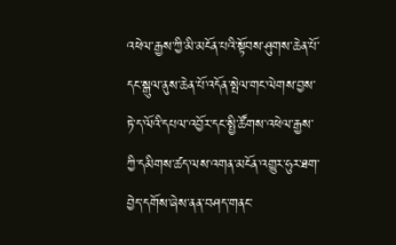འཕེལ་རྒྱས་ཀྱི་མི་མངོན་པའི་སྟོབས་ཤུགས་ཆེན་པོ་དང་སྒུལ་ནུས་ཆེན་པོ་འདོན་སྤེལ་གང་ལེགས་བྱས་ཏེ་ད་ལོའི་དཔལ་འབྱོར་དང་སྤྱི་ཚོགས་འཕེལ་རྒྱས་ཀྱི་དམིགས་ཚད་ལས་འགན་མངོན་འགྱུར་ཧུར་ཐག་བྱེད་དགོས་ཞེས་ནན་བཤད་གནང་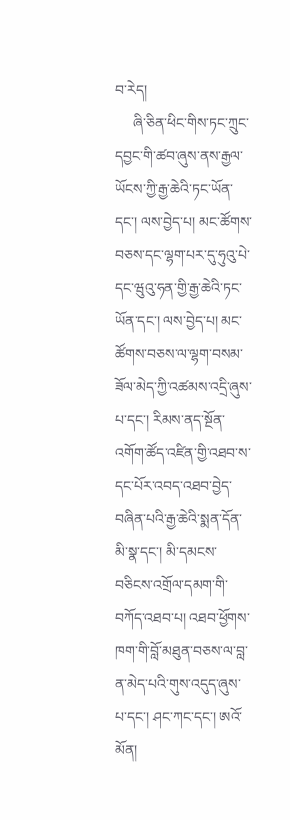བ་རེད།
     ཞི་ཅིན་ཕིང་གིས་ཏང་ཀྲུང་དབྱང་གི་ཚབ་ཞུས་ནས་རྒྱལ་ཡོངས་ཀྱི་རྒྱ་ཆེའི་ཏང་ཡོན་དང་། ལས་བྱེད་པ། མང་ཚོགས་བཅས་དང་ལྷག་པར་དུ་ཧུའུ་པེ་དང་ཝུའུ་ཧན་གྱི་རྒྱ་ཆེའི་ཏང་ཡོན་དང་། ལས་བྱེད་པ། མང་ཚོགས་བཅས་ལ་ལྷག་བསམ་ཟོལ་མེད་ཀྱི་འཚམས་འདྲི་ཞུས་པ་དང་། རིམས་ནད་སྔོན་འགོག་ཚོད་འཛིན་གྱི་འཐབ་ས་དང་པོར་འབད་འཐབ་བྱེད་བཞིན་པའི་རྒྱ་ཆེའི་སྨན་དོན་མི་སྣ་དང་། མི་དམངས་བཅིངས་འགྲོལ་དམག་གི་བཀོད་འཐབ་པ། འཐབ་ཕྱོགས་ཁག་གི་བློ་མཐུན་བཅས་ལ་བླ་ན་མེད་པའི་གུས་འདུད་ཞུས་པ་དང་། ཤང་ཀང་དང་། ཨའོ་མོན།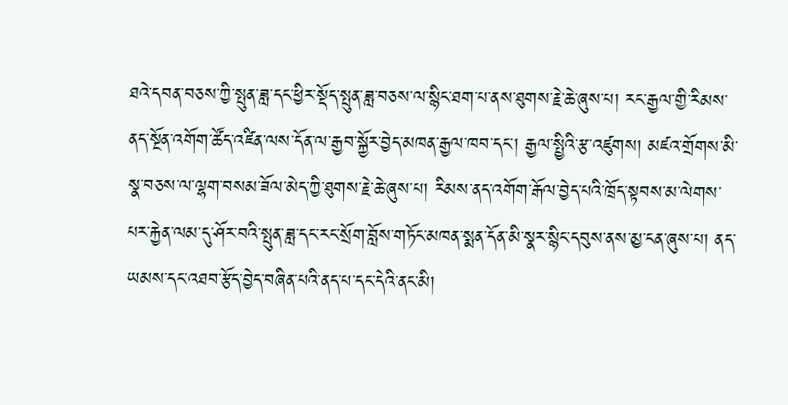ཐའེ་དབན་བཅས་ཀྱི་སྤུན་ཟླ་དང་ཕྱིར་སྡོད་སྤུན་ཟླ་བཅས་ལ་སྙིང་ཐག་པ་ནས་ཐུགས་རྗེ་ཆེ་ཞུས་པ། རང་རྒྱལ་གྱི་རིམས་ནད་སྔོན་འགོག་ཚོད་འཛིན་ལས་དོན་ལ་རྒྱབ་སྐྱོར་བྱེད་མཁན་རྒྱལ་ཁབ་དང་། རྒྱལ་སྤྱིའི་རྩ་འཛུགས། མཛའ་གྲོགས་མི་སྣ་བཅས་ལ་ལྷག་བསམ་ཟོལ་མེད་ཀྱི་ཐུགས་རྗེ་ཆེ་ཞུས་པ། རིམས་ནད་འགོག་རྒོལ་བྱེད་པའི་ཁྲོད་སྟབས་མ་ལེགས་པར་རྐྱེན་ལམ་དུ་ཤོར་བའི་སྤུན་ཟླ་དང་རང་སྲོག་བློས་གཏོང་མཁན་སྨན་དོན་མི་སྣར་སྙིང་དབུས་ནས་མྱ་ངན་ཞུས་པ། ནད་ཡམས་དང་འཐབ་རྩོད་བྱེད་བཞིན་པའི་ནད་པ་དང་དེའི་ནང་མི།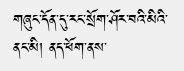གཞུང་དོན་དུ་རང་སྲོག་ཤོར་བའི་མིའི་ནང་མི། ནད་ཕོག་ནས་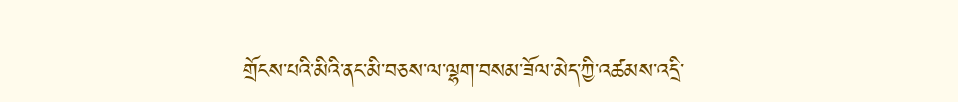གྲོངས་པའི་མིའི་ནང་མི་བཅས་ལ་ལྷག་བསམ་ཟོལ་མེད་ཀྱི་འཚམས་འདྲི་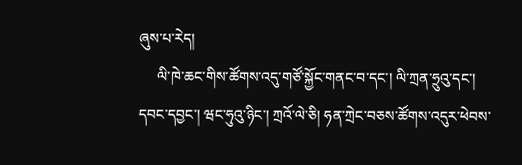ཞུས་པ་རེད།
     ལི་ཁེ་ཆང་གིས་ཚོགས་འདུ་གཙོ་སྐྱོང་གནང་བ་དང་། ལི་ཀྲན་ཧྲུའུ་དང་། དབང་དབྱང་། ཝང་ཧུའུ་ཉིང་། ཀྲའོ་ལེ་ཅི། ཧན་ཀྲེང་བཅས་ཚོགས་འདུར་ཕེབས་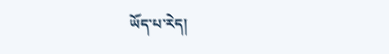ཡོད་པ་རེད།